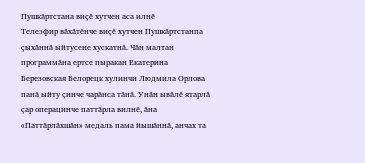Пушкăртстана виçĕ хутчен аса илнĕ
Телеэфир вăхăтĕнче виçĕ хутчен Пушкăртстанпа çыхăннă ыйтусене хускатнă. Чăн малтан программăна ертсе пыракан Екатерина Березовская Белорецк хулинчи Людмила Орлова панă ыйту çинче чарăнса тăнă. Унăн ывăлĕ ятарлă çар операцинче паттăрла вилнĕ, ăна «Паттăрлăхшăн» медаль пама йышăннă, анчах та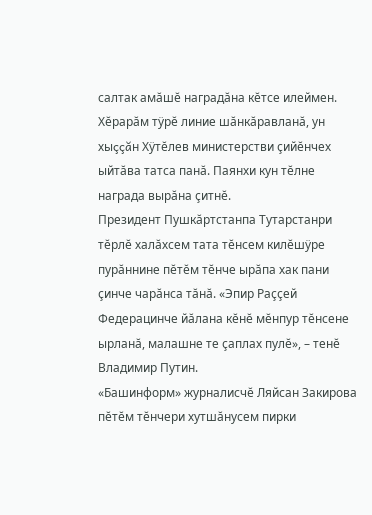салтак амăшĕ наградăна кĕтсе илеймен. Хĕрарăм тÿрĕ линие шăнкăравланă, ун хыççăн Хÿтĕлев министерстви çийĕнчех ыйтăва татса панă. Паянхи кун тĕлне награда вырăна çитнĕ.
Президент Пушкăртстанпа Тутарстанри тĕрлĕ халăхсем тата тĕнсем килĕшÿре пурăннине пĕтĕм тĕнче ырăпа хак пани çинче чарăнса тăнă. «Эпир Раççей Федерацинче йăлана кĕнĕ мĕнпур тĕнсене ырланă, малашне те çаплах пулĕ», – тенĕ Владимир Путин.
«Башинформ» журналисчĕ Ляйсан Закирова пĕтĕм тĕнчери хутшăнусем пирки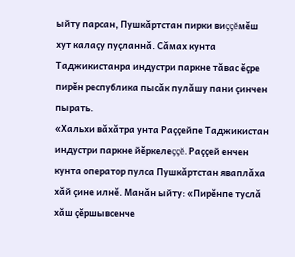ыйту парсан, Пушкăртстан пирки виççĕмĕш хут калаçу пуçланнă. Сăмах кунта Таджикистанра индустри паркне тăвас ĕçре пирĕн республика пысăк пулăшу пани çинчен пырать.
«Хальхи вăхăтра унта Раççейпе Таджикистан индустри паркне йĕркелеççĕ. Раççей енчен кунта оператор пулса Пушкăртстан яваплăха хăй çине илнĕ. Манăн ыйту: «Пирĕнпе туслă хăш çĕршывсенче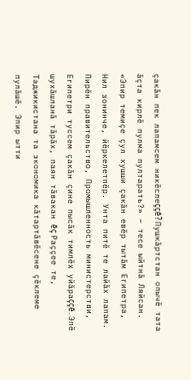çакăн пек лапамсем никĕслеççĕ? Пушкăртстан опычĕ тата ăçта кирлĕ пулма пултарать?» – тесе ыйтнă Ляйсан.
«Эпир темиçе çул хушши çакăн евĕр тытăм Египетра, Нил зонинче, йĕркелетпĕр. Унта питĕ те лайăх лапам. Пирĕн правительство, Промышленность министерстви, Египетри туссем çакăн çине пысăк тимлĕх уйăраççĕ. Эпĕ шухăшланă тăрăх, паян тăвакан ĕç Раççее те, Таджикистана та экономика кăтартăвĕсене çĕклеме пулăшĕ. Эпир ытти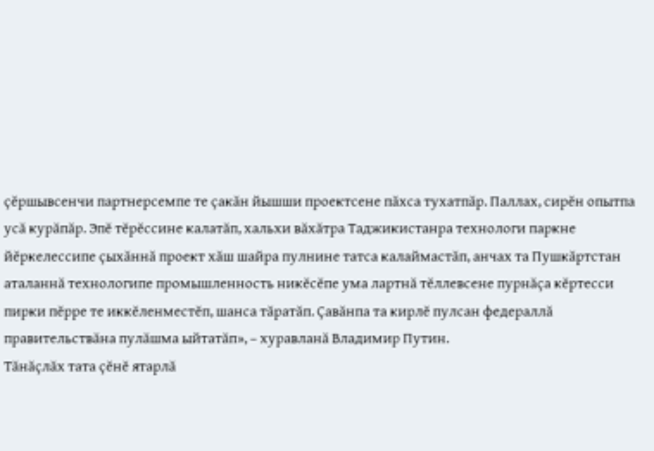çĕршывсенчи партнерсемпе те çакăн йышши проектсене пăхса тухатпăр. Паллах, сирĕн опытпа усă курăпăр. Эпĕ тĕрĕссине калатăп, хальхи вăхăтра Таджикистанра технологи паркне йĕркелессипе çыхăннă проект хăш шайра пулнине татса калаймастăп, анчах та Пушкăртстан аталаннă технологипе промышленность никĕсĕпе ума лартнă тĕллевсене пурнăçа кĕртесси пирки пĕрре те иккĕленместĕп, шанса тăратăп. Çавăнпа та кирлĕ пулсан федераллă правительствăна пулăшма ыйтатăп», – хуравланă Владимир Путин.
Тăнăçлăх тата çĕнĕ ятарлă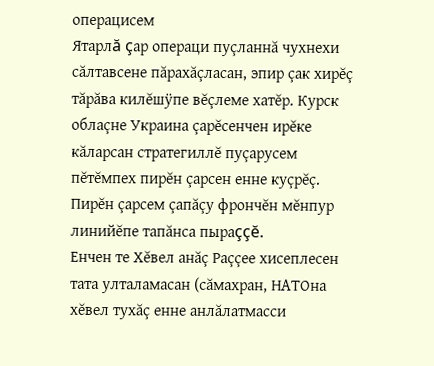операцисем
Ятарлă çар операци пуçланнă чухнехи сăлтавсене пăрахăçласан, эпир çак хирĕç тăрăва килĕшÿпе вĕçлеме хатĕр. Курск облаçне Украина çарĕсенчен ирĕке кăларсан стратегиллĕ пуçарусем пĕтĕмпех пирĕн çарсен енне куçрĕç. Пирĕн çарсем çапăçу фрончĕн мĕнпур линийĕпе тапăнса пыраççĕ.
Енчен те Хĕвел анăç Раççее хисеплесен тата улталамасан (сăмахран, НАТОна хĕвел тухăç енне анлăлатмасси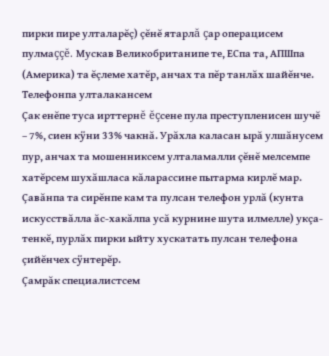пирки пире улталарĕç) çĕнĕ ятарлă çар операцисем пулмаççĕ. Мускав Великобританипе те, ЕСпа та, АПШпа (Америка) та ĕçлеме хатĕр, анчах та пĕр танлăх шайĕнче.
Телефонпа улталакансем
Çак енĕпе туса ирттернĕ ĕçсене пула преступленисен шучĕ – 7%, сиен кÿни 33% чакнă. Урăхла каласан ырă улшăнусем пур, анчах та мошенниксем улталамалли çĕнĕ мелсемпе хатĕрсем шухăшласа кăларассине пытарма кирлĕ мар. Çавăнпа та сирĕнпе кам та пулсан телефон урлă (кунта искусствăлла ăс-хакăлпа усă курнине шута илмелле) укçа-тенкĕ, пурлăх пирки ыйту хускатать пулсан телефона çийĕнчех сÿнтерĕр.
Çамрăк специалистсем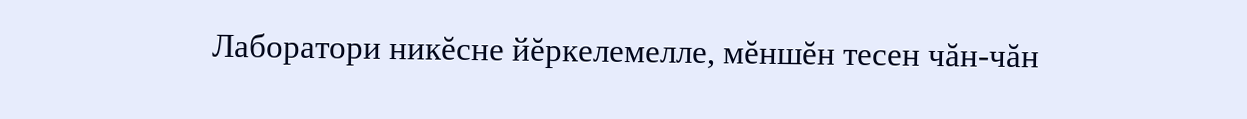Лаборатори никĕсне йĕркелемелле, мĕншĕн тесен чăн-чăн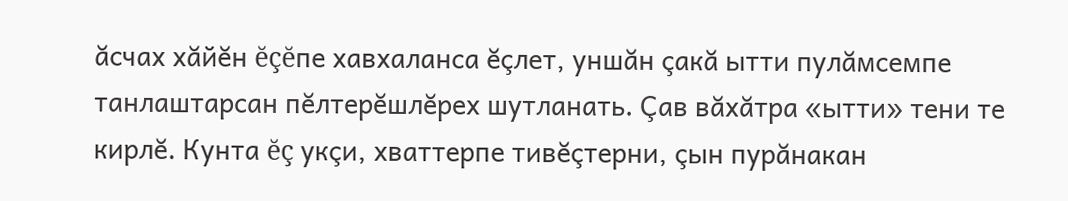ăсчах хăйĕн ĕçĕпе хавхаланса ĕçлет, уншăн çакă ытти пулăмсемпе танлаштарсан пĕлтерĕшлĕрех шутланать. Çав вăхăтра «ытти» тени те кирлĕ. Кунта ĕç укçи, хваттерпе тивĕçтерни, çын пурăнакан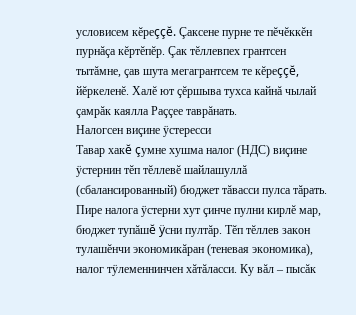условисем кĕреççĕ. Çаксене пурне те пĕчĕккĕн пурнăçа кĕртĕпĕр. Çак тĕллевпех грантсен тытăмне, çав шута мегагрантсем те кĕреççĕ, йĕркеленĕ. Халĕ ют çĕршыва тухса кайнă чылай çамрăк каялла Раççее таврăнать.
Налогсен виçине ÿстересси
Тавар хакĕ çумне хушма налог (НДС) виçине ÿстернин тĕп тĕллевĕ шайлашуллă (сбалансированный) бюджет тăвасси пулса тăрать. Пире налога ÿстерни хут çинче пулни кирлĕ мар, бюджет тупăшĕ ÿсни пултăр. Тĕп тĕллев закон тулашĕнчи экономикăран (теневая экономика), налог тÿлеменнинчен хăтăласси. Ку вăл – пысăк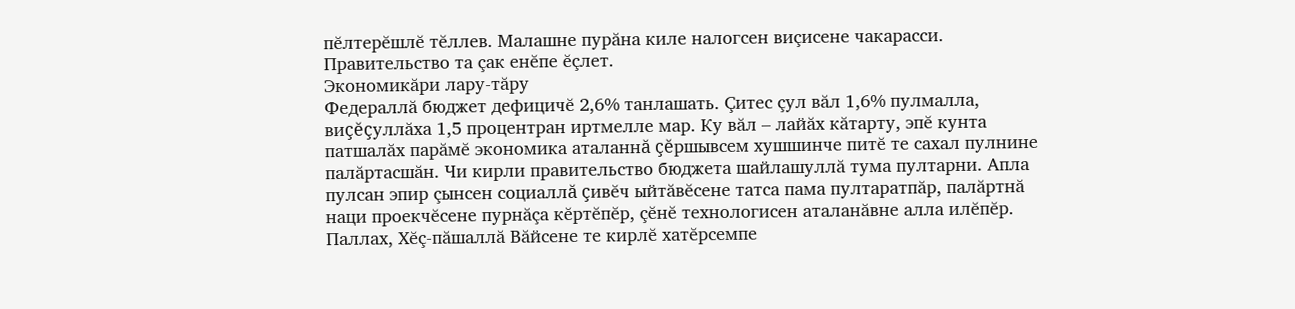пĕлтерĕшлĕ тĕллев. Малашне пурăна киле налогсен виçисене чакарасси. Правительство та çак енĕпе ĕçлет.
Экономикăри лару-тăру
Федераллă бюджет дефицичĕ 2,6% танлашать. Çитес çул вăл 1,6% пулмалла, виçĕçуллăха 1,5 процентран иртмелле мар. Ку вăл – лайăх кăтарту, эпĕ кунта патшалăх парăмĕ экономика аталаннă çĕршывсем хушшинче питĕ те сахал пулнине палăртасшăн. Чи кирли правительство бюджета шайлашуллă тума пултарни. Апла пулсан эпир çынсен социаллă çивĕч ыйтăвĕсене татса пама пултаратпăр, палăртнă наци проекчĕсене пурнăçа кĕртĕпĕр, çĕнĕ технологисен аталанăвне алла илĕпĕр. Паллах, Хĕç-пăшаллă Вăйсене те кирлĕ хатĕрсемпе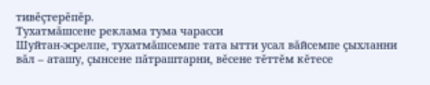тивĕçтерĕпĕр.
Тухатмăшсене реклама тума чарасси
Шуйтан-эсрелпе, тухатмăшсемпе тата ытти усал вăйсемпе çыхланни вăл – аташу, çынсене пăтраштарни, вĕсене тĕттĕм кĕтесе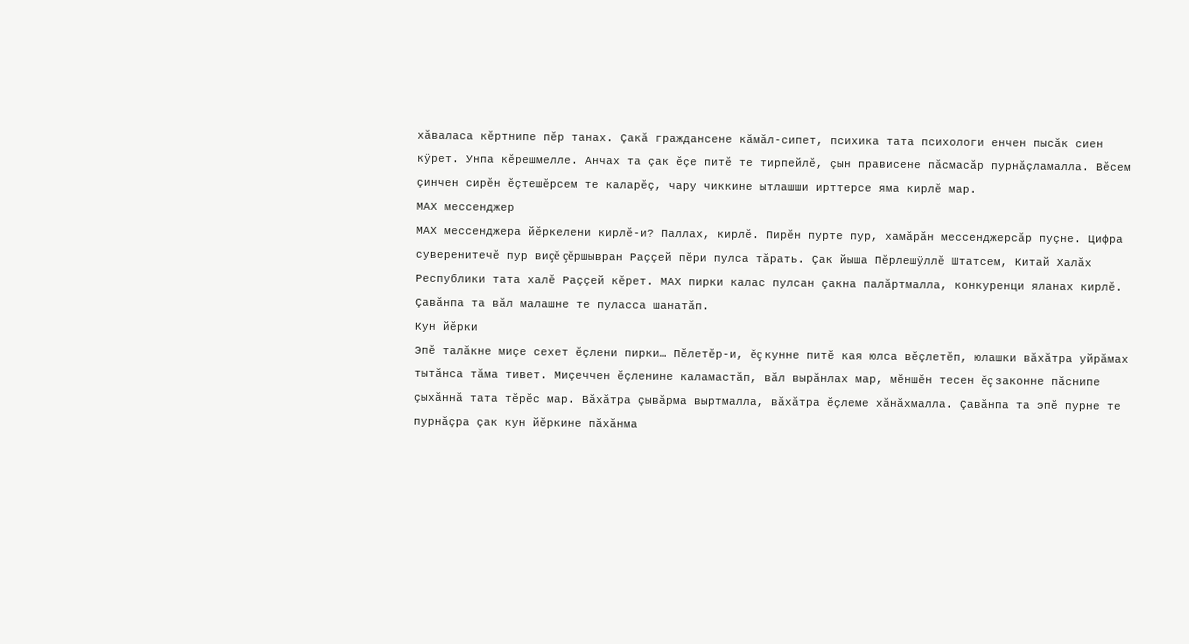хăваласа кĕртнипе пĕр танах. Çакă граждансене кăмăл-сипет, психика тата психологи енчен пысăк сиен кÿрет. Унпа кĕрешмелле. Анчах та çак ĕçе питĕ те тирпейлĕ, çын прависене пăсмасăр пурнăçламалла. Вĕсем çинчен сирĕн ĕçтешĕрсем те каларĕç, чару чиккине ытлашши ирттерсе яма кирлĕ мар.
МАХ мессенджер
МАХ мессенджера йĕркелени кирлĕ-и? Паллах, кирлĕ. Пирĕн пурте пур, хамăрăн мессенджерсăр пуçне. Цифра суверенитечĕ пур виçĕ çĕршывран Раççей пĕри пулса тăрать. Çак йыша Пĕрлешÿллĕ Штатсем, Китай Халăх Республики тата халĕ Раççей кĕрет. МАХ пирки калас пулсан çакна палăртмалла, конкуренци яланах кирлĕ. Çавăнпа та вăл малашне те пуласса шанатăп.
Кун йĕрки
Эпĕ талăкне миçе сехет ĕçлени пирки… Пĕлетĕр-и, ĕç кунне питĕ кая юлса вĕçлетĕп, юлашки вăхăтра уйрăмах тытăнса тăма тивет. Миçеччен ĕçленине каламастăп, вăл вырăнлах мар, мĕншĕн тесен ĕç законне пăснипе çыхăннă тата тĕрĕс мар. Вăхăтра çывăрма выртмалла, вăхăтра ĕçлеме хăнăхмалла. Çавăнпа та эпĕ пурне те пурнăçра çак кун йĕркине пăхăнма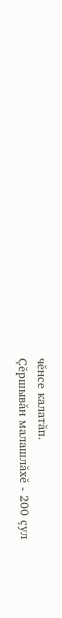чĕнсе калатăп.
Çĕршывăн малашлăхĕ - 200 çул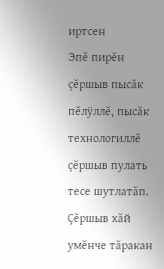иртсен
Эпĕ пирĕн çĕршыв пысăк пĕлÿллĕ, пысăк технологиллĕ çĕршыв пулать тесе шутлатăп. Çĕршыв хăй умĕнче тăракан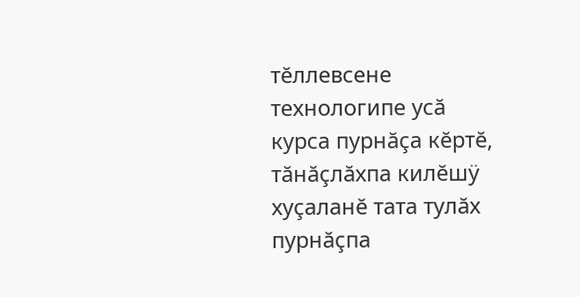тĕллевсене технологипе усă курса пурнăçа кĕртĕ, тăнăçлăхпа килĕшÿ хуçаланĕ тата тулăх пурнăçпа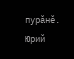пурăнĕ.
Юрий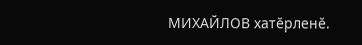МИХАЙЛОВ хатĕрленĕ.